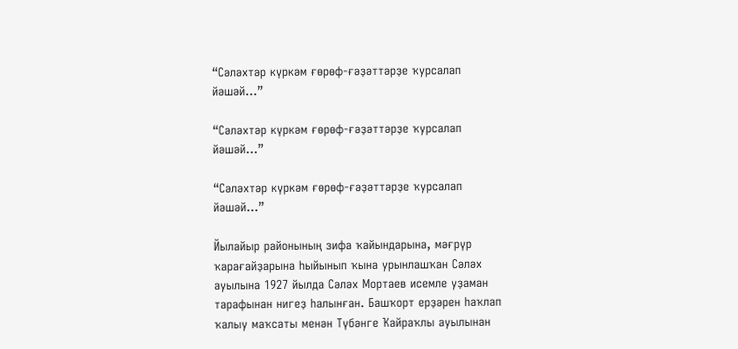“Сәләхтәр күркәм ғөрөф-ғәҙәттәрҙе ҡурсалап йәшәй...”

“Сәләхтәр күркәм ғөрөф-ғәҙәттәрҙе ҡурсалап йәшәй...”

“Сәләхтәр күркәм ғөрөф-ғәҙәттәрҙе ҡурсалап йәшәй...”

Йылайыр районының зифа ҡайындарына, мәғрүр ҡарағайҙарына һыйынып ҡына урынлашҡан Сәләх ауылына 1927 йылда Сәләх Мортаев исемле уҙаман тарафынан нигеҙ һалынған. Башҡорт ерҙәрен һаҡлап ҡалыу маҡсаты менән Түбәнге Ҡайраҡлы ауылынан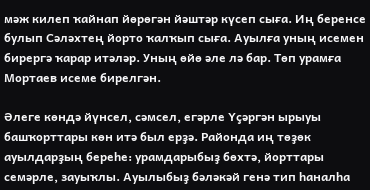мәж килеп ҡайнап йөрөгән йәштәр күсеп сыға. Иң беренсе булып Сәләхтең йорто ҡалҡып сыға. Ауылға уның исемен бирергә ҡарар итәләр. Уның өйө әле лә бар. Төп урамға Мортаев исеме бирелгән.

Әлеге көндә йүнсел, сәмсел, егәрле Үҫәргән ырыуы башҡорттары көн итә был ерҙә. Районда иң төҙөк ауылдарҙың береһе: урамдарыбыҙ бөхтә, йорттары семәрле, зауыҡлы. Ауылыбыҙ бәләкәй генә тип һаналһа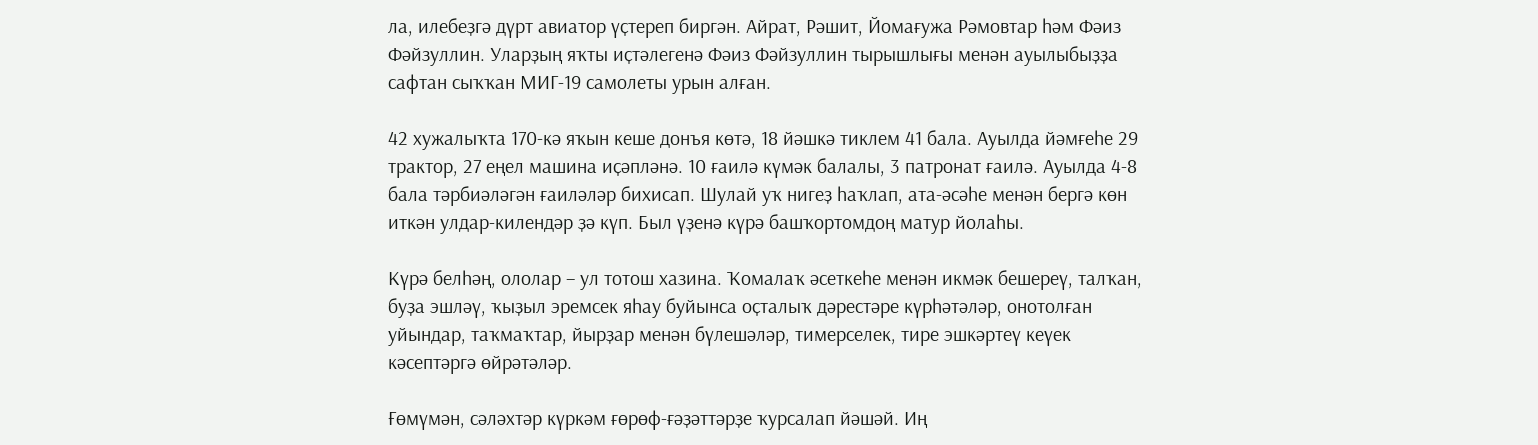ла, илебеҙгә дүрт авиатор үҫтереп биргән. Айрат, Рәшит, Йомағужа Рәмовтар һәм Фәиз Фәйзуллин. Уларҙың яҡты иҫтәлегенә Фәиз Фәйзуллин тырышлығы менән ауылыбыҙҙа сафтан сыҡҡан МИГ-19 самолеты урын алған.

42 хужалыҡта 170-кә яҡын кеше донъя көтә, 18 йәшкә тиклем 41 бала. Ауылда йәмғеһе 29 трактор, 27 еңел машина иҫәпләнә. 10 ғаилә күмәк балалы, 3 патронат ғаилә. Ауылда 4-8 бала тәрбиәләгән ғаиләләр бихисап. Шулай уҡ нигеҙ һаҡлап, ата-әсәһе менән бергә көн иткән улдар-килендәр ҙә күп. Был үҙенә күрә башҡортомдоң матур йолаһы.

Күрә белһәң, ололар – ул тотош хазина. Ҡомалаҡ әсеткеһе менән икмәк бешереү, талҡан, буҙа эшләү, ҡыҙыл эремсек яһау буйынса оҫталыҡ дәрестәре күрһәтәләр, онотолған уйындар, таҡмаҡтар, йырҙар менән бүлешәләр, тимерселек, тире эшкәртеү кеүек кәсептәргә өйрәтәләр.

Ғөмүмән, сәләхтәр күркәм ғөрөф-ғәҙәттәрҙе ҡурсалап йәшәй. Иң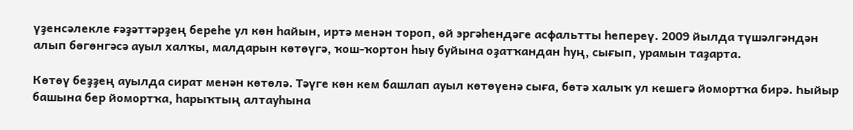үҙенсәлекле ғәҙәттәрҙең береһе ул көн һайын, иртә менән тороп, өй эргәһендәге асфальтты һепереү. 2009 йылда түшәлгәндән алып бөгөнгәсә ауыл халҡы, малдарын көтөүгә, ҡош-ҡортон һыу буйына оҙатҡандан һуң, сығып, урамын таҙарта.

Көтөү беҙҙең ауылда сират менән көтөлә. Тәүге көн кем башлап ауыл көтөүенә сыға, бөтә халыҡ ул кешегә йомортҡа бирә. Һыйыр башына бер йомортҡа, һарыҡтың алтауһына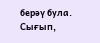берәү була. Сығып,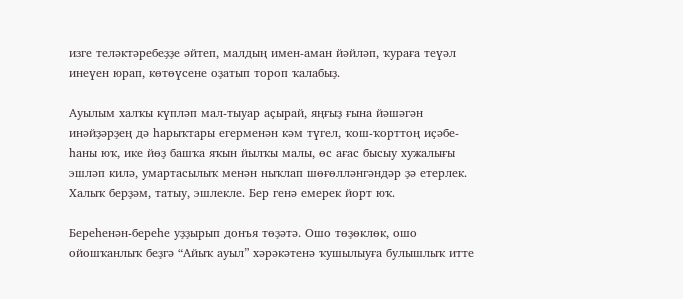изге теләктәребеҙҙе әйтеп, малдың имен-аман йәйләп, ҡураға теүәл инеүен юрап, көтөүсене оҙатып тороп ҡалабыҙ.

Ауылым халҡы күпләп мал-тыуар аҫырай, яңғыҙ ғына йәшәгән инәйҙәрҙең дә һарыҡтары егерменән кәм түгел, ҡош-ҡорттоң иҫәбе-һаны юҡ, ике йөҙ башҡа яҡын йылҡы малы, өс ағас бысыу хужалығы эшләп килә, умартасылыҡ менән ныҡлап шөғөлләнгәндәр ҙә етерлек. Халыҡ берҙәм, татыу, эшлекле. Бер генә емерек йорт юҡ.

Береһенән-береһе уҙҙырып донъя төҙәтә. Ошо төҙөклөк, ошо ойошҡанлыҡ беҙгә “Айыҡ ауыл” хәрәкәтенә ҡушылыуға булышлыҡ итте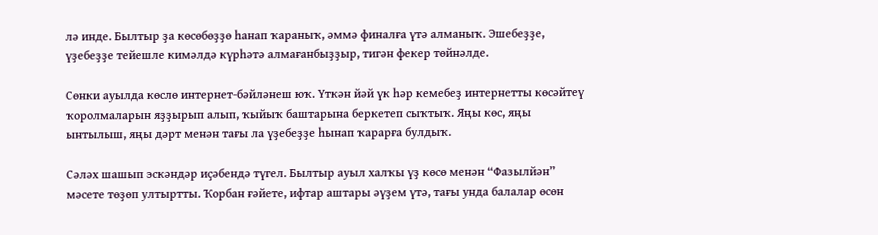лә инде. Былтыр ҙа көсөбөҙҙө һанап ҡараныҡ, әммә финалға үтә алманыҡ. Эшебеҙҙе, үҙебеҙҙе тейешле кимәлдә күрһәтә алмағанбыҙҙыр, тигән фекер төйнәлде.

Сөнки ауылда көслө интернет-бәйләнеш юҡ. Үткән йәй үк һәр кемебеҙ интернетты көсәйтеү ҡоролмаларын яҙҙырып алып, ҡыйыҡ баштарына беркетеп сыҡтыҡ. Яңы көс, яңы ынтылыш, яңы дәрт менән тағы ла үҙебеҙҙе һынап ҡарарға булдыҡ.

Сәләх шашып эскәндәр иҫәбендә түгел. Былтыр ауыл халҡы үҙ көсө менән “Фазылйән” мәсете төҙөп ултыртты. Ҡорбан ғәйете, ифтар аштары әүҙем үтә, тағы унда балалар өсөн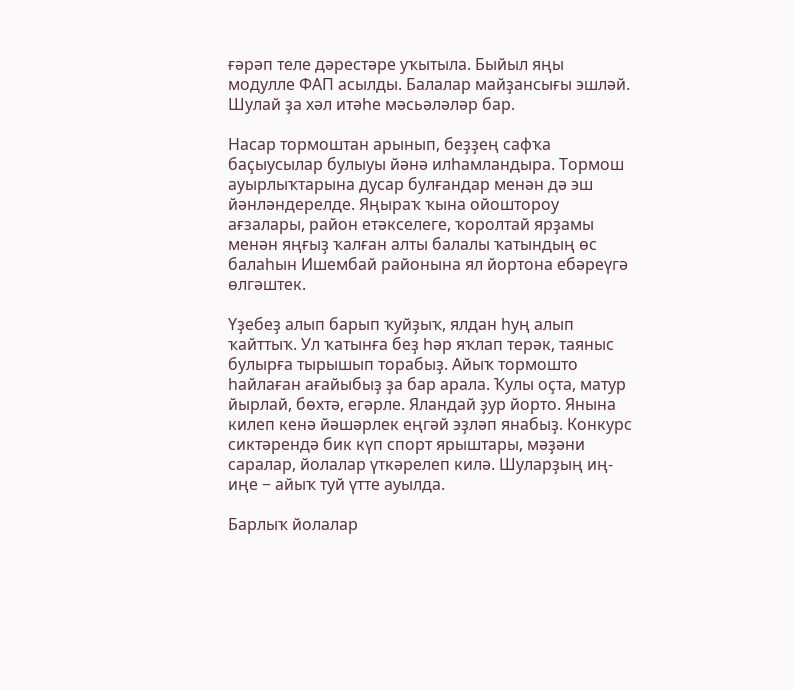ғәрәп теле дәрестәре уҡытыла. Быйыл яңы модулле ФАП асылды. Балалар майҙансығы эшләй. Шулай ҙа хәл итәһе мәсьәләләр бар.

Насар тормоштан арынып, беҙҙең сафҡа баҫыусылар булыуы йәнә илһамландыра. Тормош ауырлыҡтарына дусар булғандар менән дә эш йәнләндерелде. Яңыраҡ ҡына ойоштороу ағзалары, район етәкселеге, ҡоролтай ярҙамы менән яңғыҙ ҡалған алты балалы ҡатындың өс балаһын Ишембай районына ял йортона ебәреүгә өлгәштек.

Үҙебеҙ алып барып ҡуйҙыҡ, ялдан һуң алып ҡайттыҡ. Ул ҡатынға беҙ һәр яҡлап терәк, таяныс булырға тырышып торабыҙ. Айыҡ тормошто һайлаған ағайыбыҙ ҙа бар арала. Ҡулы оҫта, матур йырлай, бөхтә, егәрле. Яландай ҙур йорто. Янына килеп кенә йәшәрлек еңгәй эҙләп янабыҙ. Конкурс сиктәрендә бик күп спорт ярыштары, мәҙәни саралар, йолалар үткәрелеп килә. Шуларҙың иң-иңе − айыҡ туй үтте ауылда.

Барлыҡ йолалар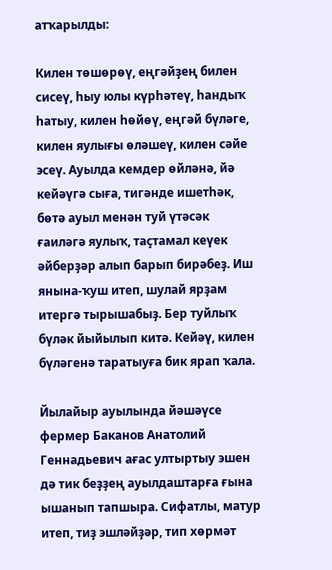атҡарылды:

Килен төшөрөү, еңгәйҙең билен сисеү, һыу юлы күрһәтеү, һандыҡ һатыу, килен һөйөү, еңгәй бүләге, килен яулығы өләшеү, килен сәйе эсеү. Ауылда кемдер өйләнә, йә кейәүгә сыға, тигәнде ишетһәк, бөтә ауыл менән туй үтәсәк ғаиләгә яулыҡ, таҫтамал кеүек әйберҙәр алып барып бирәбеҙ. Иш янына-ҡуш итеп, шулай ярҙам итергә тырышабыҙ. Бер туйлыҡ бүләк йыйылып китә. Кейәү, килен бүләгенә таратыуға бик ярап ҡала.

Йылайыр ауылында йәшәүсе фермер Баканов Анатолий Геннадьевич ағас ултыртыу эшен дә тик беҙҙең ауылдаштарға ғына ышанып тапшыра. Сифатлы, матур итеп, тиҙ эшләйҙәр, тип хөрмәт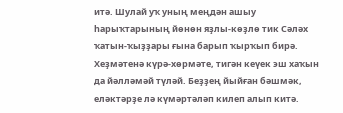итә. Шулай уҡ уның меңдән ашыу һарыҡтарының йөнөн яҙлы-көҙлө тик Сәләх ҡатын-ҡыҙҙары ғына барып ҡырҡып бирә. Хеҙмәтенә күрә-хөрмәте, тигән кеүек эш хаҡын да йәлләмәй түләй. Беҙҙең йыйған бәшмәк, еләктәрҙе лә күмәртәләп килеп алып китә.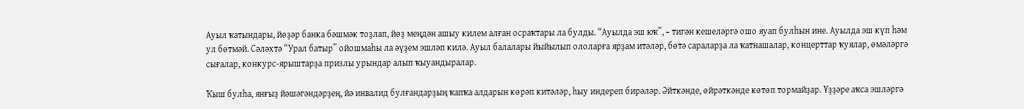Ауыл ҡатындары, йөҙәр банка бәшмәк тоҙлап, йөҙ меңдән ашыу килем алған осраҡтары ла булды. “Ауылда эш юҡ”, − тигән кешеләргә ошо яуап булһын ине. Ауылда эш күп һәм ул бөтмәй. Сәләхтә “Урал батыр” ойошмаһы ла әүҙем эшләп килә. Ауыл балалары йыйылып ололарға ярҙам итәләр, бөтә сараларҙа ла ҡатнашалар, концерттар ҡуялар, өмәләргә сығалар, конкурс-ярыштарҙа призлы урындар алып ҡыуандыралар.

Ҡыш булһа, янғыҙ йәшәгәндәрҙең, йә инвалид булғандарҙың ҡапҡа алдарын көрәп китәләр, һыу индереп бирәләр. Әйткәнде, өйрәткәнде көтөп тормайҙар. Үҙҙәре аҡса эшләргә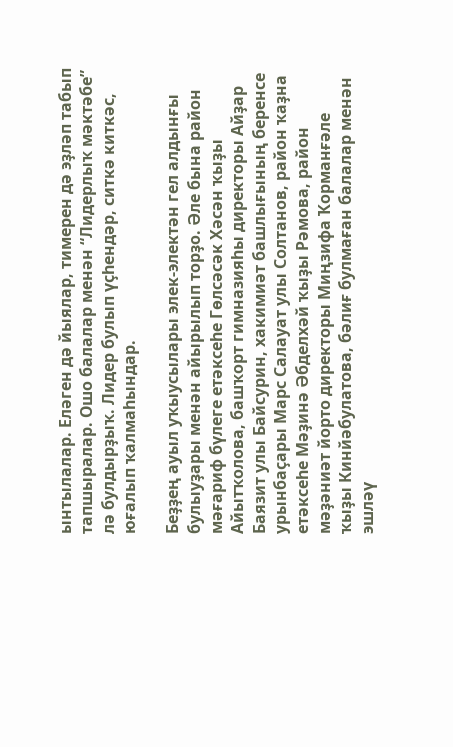ынтылалар. Еләген дә йыялар, тимерен дә эҙләп табып тапшыралар. Ошо балалар менән “Лидерлыҡ мәктәбе” лә булдырҙыҡ. Лидер булып үҫһендәр, ситкә киткәс, юғалып ҡалмаһындар.

Беҙҙең ауыл уҡыусылары элек-электән гел алдынғы булыуҙары менән айырылып торҙо. Әле бына район мәғариф бүлеге етәксеһе Гөлсәсәк Хәсән ҡыҙы Айытҡолова, башҡорт гимназияһы директоры Айҙар Баязит улы Байсурин, хакимиәт башлығының беренсе урынбаҫары Марс Салауат улы Солтанов, район ҡаҙна етәксеһе Мәҙинә Әбделхәй ҡыҙы Рәмова, район мәҙәниәт йорто директоры Миңзифа Ҡорманғәле ҡыҙы Кинйәбулатова, бәлиғ булмаған балалар менән эшләү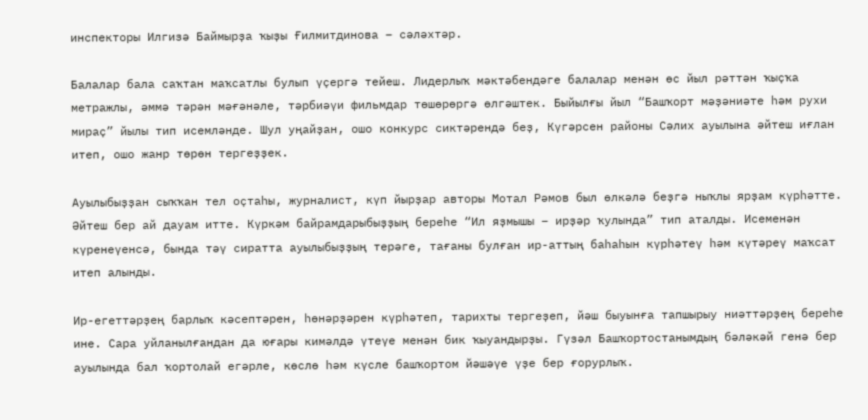инспекторы Илгизә Баймырҙа ҡыҙы Ғилмитдинова – сәләхтәр.

Балалар бала саҡтан маҡсатлы булып үҫергә тейеш. Лидерлыҡ мәктәбендәге балалар менән өс йыл рәттән ҡыҫҡа метражлы, әммә тәрән мәғәнәле, тәрбиәүи фильмдар төшөрөргә өлгәштек. Быйылғы йыл “Башҡорт мәҙәниәте һәм рухи мираҫ” йылы тип исемләнде. Шул уңайҙан, ошо конкурс сиктәрендә беҙ, Күгәрсен районы Сәлих ауылына әйтеш иғлан итеп, ошо жанр төрөн тергеҙҙек.

Ауылыбыҙҙан сыҡҡан тел оҫтаһы, журналист, күп йырҙар авторы Мотал Рәмов был өлкәлә беҙгә ныҡлы ярҙам күрһәтте. Әйтеш бер ай дауам итте. Күркәм байрамдарыбыҙҙың береһе “Ил яҙмышы − ирҙәр ҡулында” тип аталды. Исеменән күренеүенсә, бында тәү сиратта ауылыбыҙҙың терәге, тағаны булған ир-аттың баһаһын күрһәтеү һәм күтәреү маҡсат итеп алынды.

Ир-егеттәрҙең барлыҡ кәсептәрен, һөнәрҙәрен күрһәтеп, тарихты тергеҙеп, йәш быуынға тапшырыу ниәттәрҙең береһе ине. Сара уйланылғандан да юғары кимәлдә үтеүе менән бик ҡыуандырҙы. Гүзәл Башҡортостанымдың бәләкәй генә бер ауылында бал ҡортолай егәрле, көслө һәм күсле башҡортом йәшәүе үҙе бер ғорурлыҡ.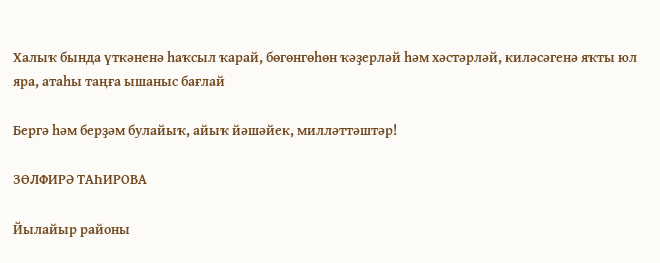Халыҡ бында үткәненә һаҡсыл ҡарай, бөгөнгөһөн ҡәҙерләй һәм хәстәрләй, киләсәгенә яҡты юл яра, атаһы таңға ышаныс бағлай

Бергә һәм берҙәм булайыҡ, айыҡ йәшәйек, милләттәштәр!

ЗӨЛФИРӘ ТАҺИРОВА

Йылайыр районы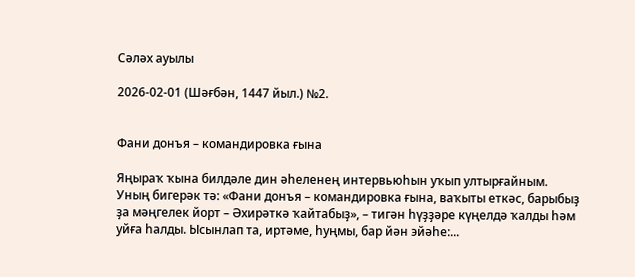Сәләх ауылы

2026-02-01 (Шәғбән, 1447 йыл.) №2.


Фани донъя – командировка ғына

Яңыраҡ ҡына билдәле дин әһеленең интервьюһын уҡып ултырғайным. Уның бигерәк тә: «Фани донъя – командировка ғына, ваҡыты еткәс, барыбыҙ ҙа мәңгелек йорт – Әхирәткә ҡайтабыҙ», – тигән һүҙҙәре күңелдә ҡалды һәм уйға һалды. Ысынлап та, иртәме, һуңмы, бар йән эйәһе:...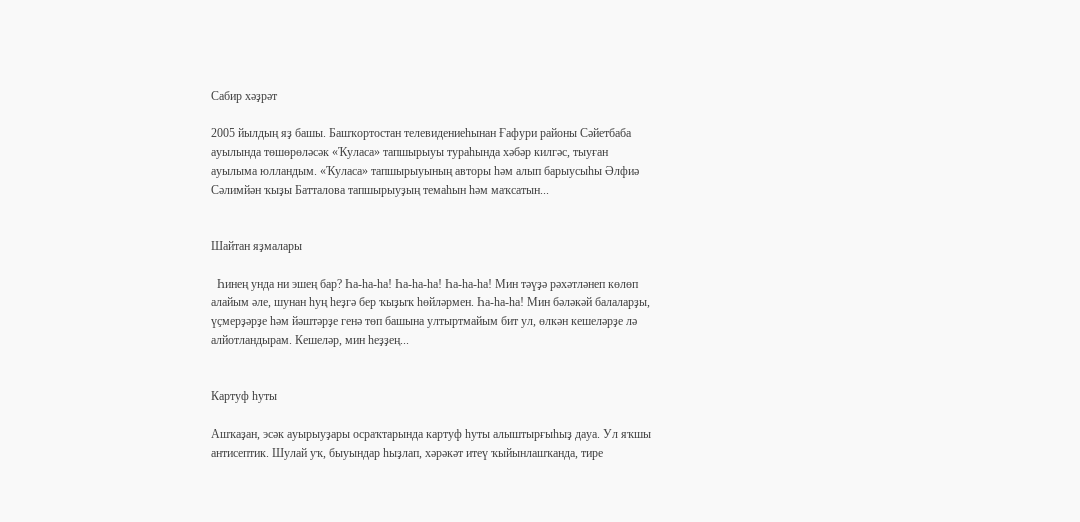Сабир хәҙрәт

2005 йылдың яҙ башы. Башҡортостан телевидениеһынан Ғафури районы Сәйетбаба ауылында төшөрөләсәк «Ҡуласа» тапшырыуы тураһында хәбәр килгәс, тыуған ауылыма юлландым. «Ҡуласа» тапшырыуының авторы һәм алып барыусыһы Әлфиә Сәлимйән ҡыҙы Батталова тапшырыуҙың темаһын һәм маҡсатын...


Шайтан яҙмалары

  Һинең унда ни эшең бар? Һа-һа-һа! Һа-һа-һа! Һа-һа-һа! Мин тәүҙә рәхәтләнеп көлөп алайым әле, шунан һуң һеҙгә бер ҡыҙыҡ һөйләрмен. Һа-һа-һа! Мин бәләкәй балаларҙы, үҫмерҙәрҙе һәм йәштәрҙе генә төп башына ултыртмайым бит ул, өлкән кешеләрҙе лә алйотландырам. Кешеләр, мин һеҙҙең...


Картуф һуты

Ашҡаҙан, эсәк ауырыуҙары осраҡтарында картуф һуты алыштырғыһыҙ дауа. Ул яҡшы антисептик. Шулай уҡ, быуындар һыҙлап, хәрәкәт итеү ҡыйынлашҡанда, тире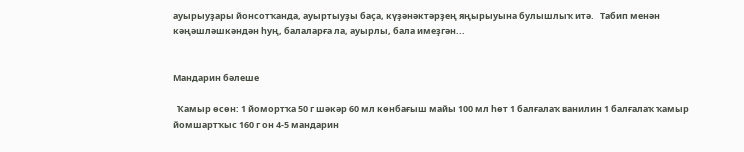ауырыуҙары йонсотҡанда, ауыртыуҙы баҫа, күҙәнәктәрҙең яңырыуына булышлыҡ итә.   Табип менән кәңәшләшкәндән һуң, балаларға ла, ауырлы, бала имеҙгән...


Мандарин бәлеше

  Ҡамыр өсөн: 1 йомортҡа 50 г шәкәр 60 мл көнбағыш майы 100 мл һөт 1 балғалаҡ ванилин 1 балғалаҡ ҡамыр йомшартҡыс 160 г он 4-5 мандарин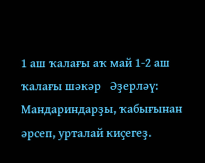1 аш ҡалағы аҡ май 1-2 аш ҡалағы шәкәр   Әҙерләү: Мандариндарҙы, ҡабығынан әрсеп, урталай киҫегеҙ.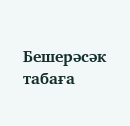Бешерәсәк табаға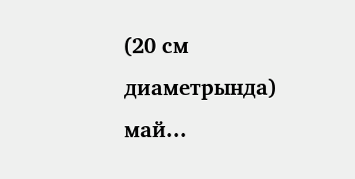(20 см диаметрында) май...